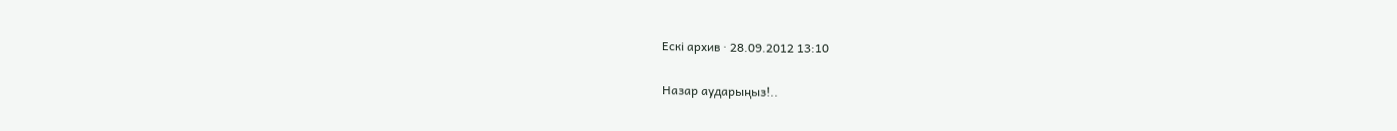Ескі архив · 28.09.2012 13:10

Назар аударыңыз!..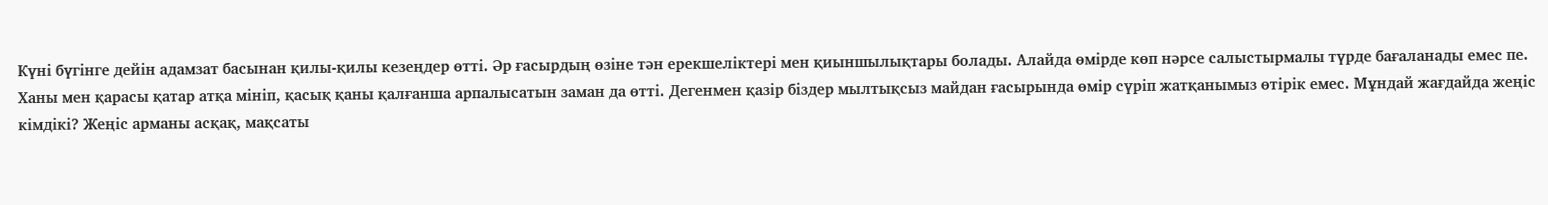Күні бүгінге дейін адамзат басынан қилы-қилы кезеңдер өтті. Әр ғасырдың өзіне тән ерекшеліктері мен қиыншылықтары болады. Алайда өмірде көп нәрсе салыстырмалы түрде бағаланады емес пе. Ханы мен қарасы қатар атқа мініп, қасық қаны қалғанша арпалысатын заман да өтті. Дегенмен қазір біздер мылтықсыз майдан ғасырында өмір сүріп жатқанымыз өтірік емес. Мұндай жағдайда жеңіс кімдікі? Жеңіс арманы асқақ, мақсаты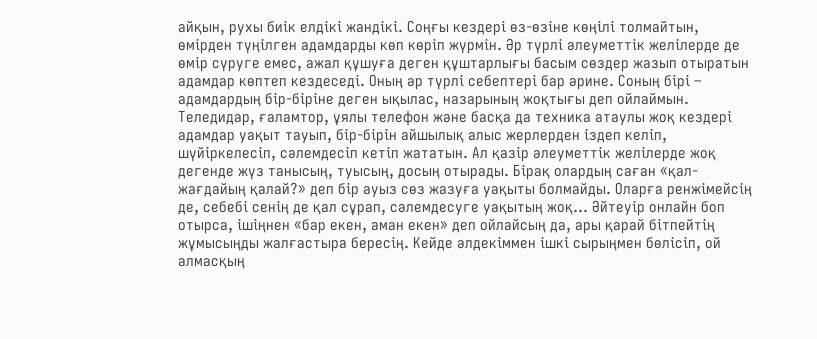айқын, рухы биік елдікі жандікі. Соңғы кездері өз-өзіне көңілі толмайтын, өмірден түңілген адамдарды көп көріп жүрмін. Әр түрлі әлеуметтік желілерде де өмір сүруге емес, ажал құшуға деген құштарлығы басым сөздер жазып отыратын адамдар көптеп кездеседі. Оның әр түрлі себептері бар әрине. Соның бірі – адамдардың бір-біріне деген ықылас, назарының жоқтығы деп ойлаймын. Теледидар, ғаламтор, ұялы телефон және басқа да техника атаулы жоқ кездері адамдар уақыт тауып, бір-бірін айшылық алыс жерлерден іздеп келіп, шүйіркелесіп, сәлемдесіп кетіп жататын. Ал қазір әлеуметтік желілерде жоқ дегенде жүз танысың, туысың, досың отырады. Бірақ олардың саған «қал-жағдайың қалай?» деп бір ауыз сөз жазуға уақыты болмайды. Оларға ренжімейсің де, себебі сенің де қал сұрап, сәлемдесуге уақытың жоқ… Әйтеуір онлайн боп отырса, ішіңнен «бар екен, аман екен» деп ойлайсың да, ары қарай бітпейтің жұмысыңды жалғастыра бересің. Кейде әлдекіммен ішкі сырыңмен бөлісіп, ой алмасқың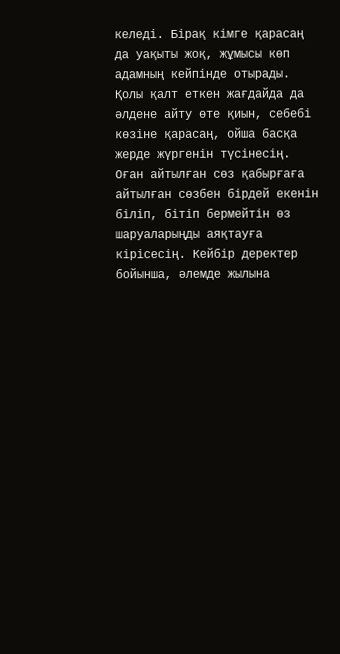келеді. Бірақ кімге қарасаң да уақыты жоқ, жұмысы көп адамның кейпінде отырады. Қолы қалт еткен жағдайда да әлдене айту өте қиын, себебі көзіне қарасаң, ойша басқа жерде жүргенін түсінесің. Оған айтылған сөз қабырғаға айтылған сөзбен бірдей екенін біліп, бітіп бермейтін өз шаруаларыңды аяқтауға кірісесің. Кейбір деректер бойынша, әлемде жылына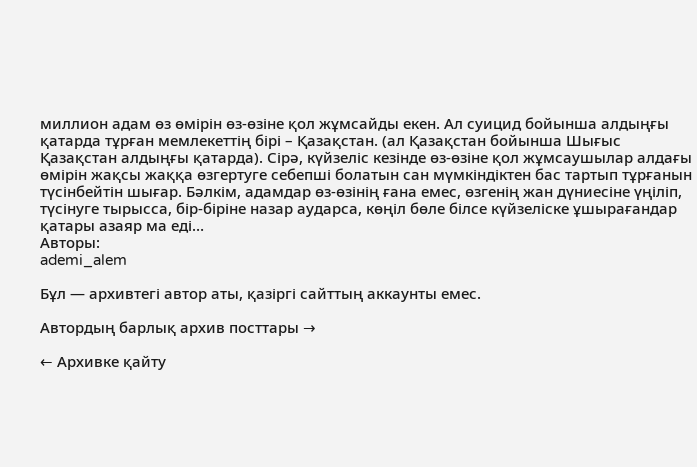миллион адам өз өмірін өз-өзіне қол жұмсайды екен. Ал суицид бойынша алдыңғы қатарда тұрған мемлекеттің бірі – Қазақстан. (ал Қазақстан бойынша Шығыс Қазақстан алдыңғы қатарда). Сірә, күйзеліс кезінде өз-өзіне қол жұмсаушылар алдағы өмірін жақсы жаққа өзгертуге себепші болатын сан мүмкіндіктен бас тартып тұрғанын түсінбейтін шығар. Бәлкім, адамдар өз-өзінің ғана емес, өзгенің жан дүниесіне үңіліп, түсінуге тырысса, бір-біріне назар аударса, көңіл бөле білсе күйзеліске ұшырағандар қатары азаяр ма еді…
Авторы:
ademi_alem

Бұл — архивтегі автор аты, қазіргі сайттың аккаунты емес.

Автордың барлық архив посттары →

← Архивке қайту